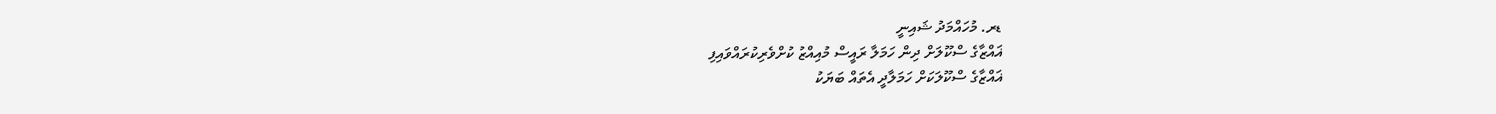ޑރ. މުހައްމަދު ޝައިނީ
ޣައްޒާގެ ސްކޫލަށް ދިން ހަމަލާ ރައީސް މުއިއްޒު ކުށްވެރިކުރައްވައިފި
ޣައްޒާގެ ސްކޫލަކަށް ހަމަލާދީ އެތައް ބަޔަކު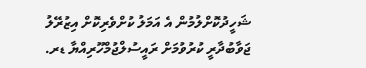ޝަހީދުކޮށްލުމުން އެ އަމަލު ކުށްވެރިކޮށް އިޒުރޭލު ޖަވާބުދާރީ ކުރުވުމަށް ރައީސުލްޖުމްހޫރިއްޔާ ޑރ.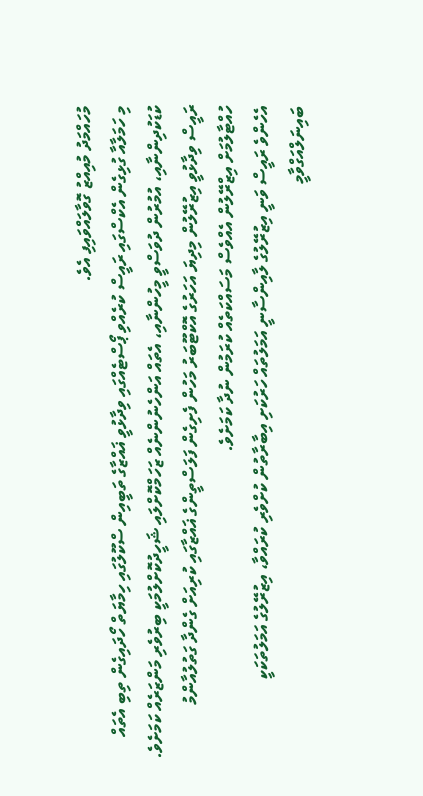މުހައްމަދު މުއިއްޒު ގޮވާލައްވައިފި އެވެ.
މި ހަމަލާއާ ގުޅިގެން އެކްސްގައި ރައީސް ކުރެއްވި ޕޯސްޓެއްގައި ވިދާޅުވީ ޣައްޒާގެ ތަބީއިން ސްކޫލުގައި ހިމާޔަތް ހޯދައިގެން ތިބި އެތައް ކުޑަކުދިންނާއި، އުމުރުން ދުވަސްވީ މީހުންނާއި، އެތައް އަންހެނުންނެއް ޒަހަމްކޮށްލައި ޝަހީދުކޮށްލުމަކީ ބިރުވެރި މަންޒަރެއް ކަމަށެވެ.
ރައީސް ވިދާޅުވީ އިޒުރޭލުން މިދިޔަ އަހަރުގެ އޮކްޓޫބަރު މަހުން ފެށިގެން ފަލަސްތީންގެ ޣައްޒާގައި ކުރިއަށް ގެންދާ ގަތުލުއާންމު ހުއްޓާލުމަށް އިޒްރޭލުން އެއްވެސް މަސައްކަތެއް ކުރަމުން ނުދާ ކަމަށެވެ.
އެހެންވެ ރައީސް ވަނީ އިޒުރޭލުގެ ލާއިންސާނީ އަމަލުތައް ހަރުކަށި އިބާރާތުން ކުށްވެރި ކުރައްވާ، އިޒުރޭލުގެ އަމަލުތަކަކީ ބައިނަލްއަގްވާމީ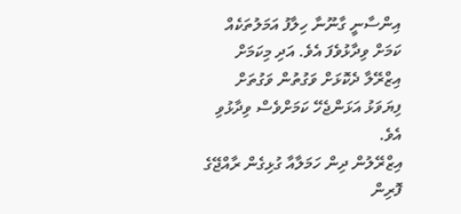އިންސާނީ ގާނޫނާ ހިލާފު އަމަލުތަކެއް ކަމަށް ވިދާޅުވެފަ އެވެ. އަދި މިކަމަށް އިޒްރޭލާ ދެކޮޅަށް ވަގުތުން ވަގުތަށް ފިޔަވަޅު އަޅަންޖެހޭ ކަމަށްވެސް ވިދާޅުވި އެވެ.
އިޒްރޭލުން ދިން ހަމަލާއާ ގުޅިގެން ރާއްޖޭގެ ފޮރިން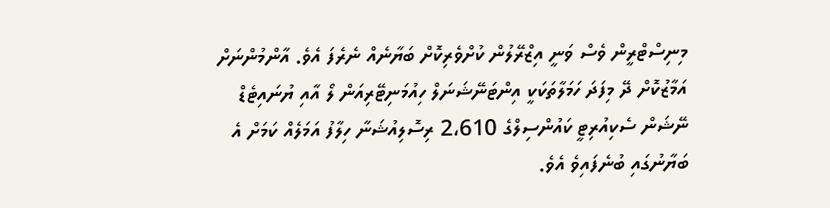މިނިސްޓްރީން ވެސް ވަނީ އިޒްރޭލުން ކުށްވެރިކޮށް ބަޔާނެއް ނެރެފަ އެވެ. އާންމުންނަށް އަމާޒުކޮށް ދޭ މިފަދަ ހަމަލާތަކަކީ އިންޓަނޭޝަނަލް ހިއުމަނިޓޭރިއަން ލޯ އާއި ޔުނައިޓެޑް ނޭޝަން ސެކިއުރިޓީ ކައުންސިލްގެ 2،610 ރިސޮލިއުޝަނާ ހިލާފު އަމަލެއް ކަމަށް އެ ބަޔާނުގައި ބުނެފައިވެ އެވެ.